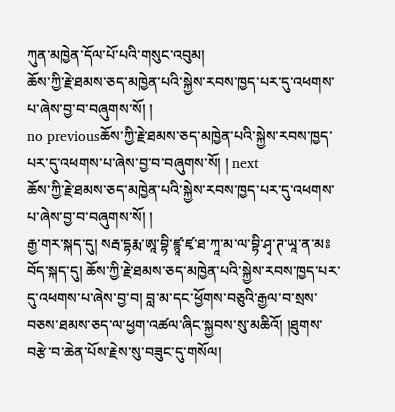ཀུན་མཁྱེན་དོལ་པོ་པའི་གསུང་འབུམ།
ཆོས་ཀྱི་རྗེ་ཐམས་ཅད་མཁྱེན་པའི་སྐྱེས་རབས་ཁྱད་པར་དུ་འཕགས་པ་ཞེས་བྱ་བ་བཞུགས་སོ། །
no previousཆོས་ཀྱི་རྗེ་ཐམས་ཅད་མཁྱེན་པའི་སྐྱེས་རབས་ཁྱད་པར་དུ་འཕགས་པ་ཞེས་བྱ་བ་བཞུགས་སོ། ། next
ཆོས་ཀྱི་རྗེ་ཐམས་ཅད་མཁྱེན་པའི་སྐྱེས་རབས་ཁྱད་པར་དུ་འཕགས་པ་ཞེས་བྱ་བ་བཞུགས་སོ། །
རྒྱ་གར་སྐད་དུ། སརྦ་དྷརྨ་ཨཱ་བྷི་ཛྙཱ་ཛྭ་ཐ་ཀཱ་མ་ལ་བྷི་ཤྭ་ཊ་ཡཱ་ན་མཿ བོད་སྐད་དུ། ཆོས་ཀྱི་རྗེ་ཐམས་ཅད་མཁྱེན་པའི་སྐྱེས་རབས་ཁྱད་པར་དུ་འཕགས་པ་ཞེས་བྱ་བ། བླ་མ་དང་ཕྱོགས་བཅུའི་རྒྱལ་བ་སྲས་བཅས་ཐམས་ཅད་ལ་ཕྱག་འཚལ་ཞིང་སྐྱབས་སུ་མཆིའོ། །ཐུགས་བརྩེ་བ་ཆེན་པོས་རྗེས་སུ་བཟུང་དུ་གསོལ།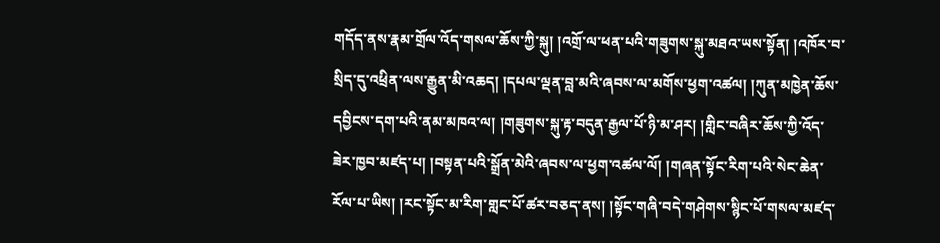གདོད་ནས་རྣམ་གྲོལ་འོད་གསལ་ཆོས་ཀྱི་སྐུ། །འགྲོ་ལ་ཕན་པའི་གཟུགས་སྐུ་མཐའ་ཡས་སྟོན། །འཁོར་བ་སྲིད་དུ་འཕྲིན་ལས་རྒྱུན་མི་འཆད། །དཔལ་ལྡན་བླ་མའི་ཞབས་ལ་མགོས་ཕྱག་འཚལ། །ཀུན་མཁྱེན་ཆོས་དབྱིངས་དག་པའི་ནམ་མཁའ་ལ། །གཟུགས་སྐུ་རྟ་བདུན་རྒྱལ་པོ་ཉི་མ་ཤར། །གླིང་བཞིར་ཆོས་ཀྱི་འོད་ཟེར་ཁྱབ་མཛད་པ། །བསྟན་པའི་སྒྲོན་མེའི་ཞབས་ལ་ཕྱག་འཚལ་ལོ། །གཞན་སྟོང་རིག་པའི་སེང་ཆེན་རོལ་པ་ཡིས། །རང་སྟོང་མ་རིག་གླང་པོ་ཚར་བཅད་ནས། །སྟོང་གཞི་བདེ་གཤེགས་སྙིང་པོ་གསལ་མཛད་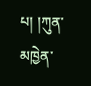པ། །ཀུན་མཁྱེན་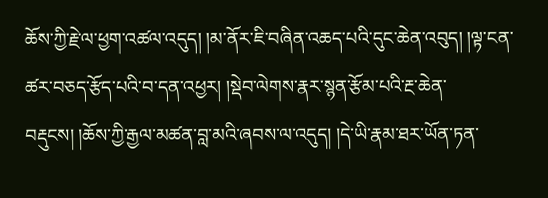ཆོས་ཀྱི་རྗེ་ལ་ཕྱག་འཚལ་འདུད། །མ་ནོར་ཇི་བཞིན་འཆད་པའི་དུང་ཆེན་འབུད། །ལྟ་ངན་ཚར་བཅད་རྩོད་པའི་བ་དན་འཕྱར། །སྡེབ་ལེགས་རྣར་སྙན་རྩོམ་པའི་རྔ་ཆེན་བརྡུངས། །ཆོས་ཀྱི་རྒྱལ་མཚན་བླ་མའི་ཞབས་ལ་འདུད། །དེ་ཡི་རྣམ་ཐར་ཡོན་ཏན་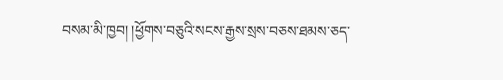བསམ་མི་ཁྱབ། །ཕྱོགས་བཅུའི་སངས་རྒྱས་སྲས་བཅས་ཐམས་ཅད་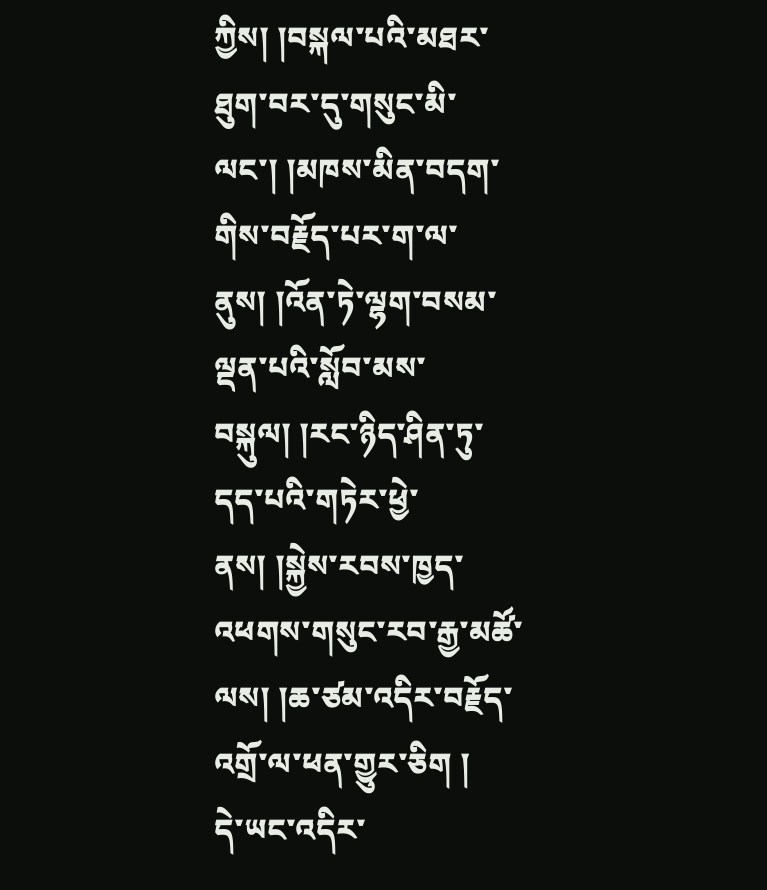ཀྱིས། །བསྐལ་པའི་མཐར་ཐུག་བར་དུ་གསུང་མི་ལང་། །མཁས་མིན་བདག་གིས་བརྗོད་པར་ག་ལ་ནུས། །འོན་ཏེ་ལྷག་བསམ་ལྡན་པའི་སློབ་མས་བསྐུལ། །རང་ཉིད་ཤིན་ཏུ་དད་པའི་གཏེར་ཕྱེ་ནས། །སྐྱེས་རབས་ཁྱད་འཕགས་གསུང་རབ་རྒྱ་མཚོ་ལས། །ཆ་ཙམ་འདིར་བརྗོད་འགྲོ་ལ་ཕན་གྱུར་ཅིག །
དེ་ཡང་འདིར་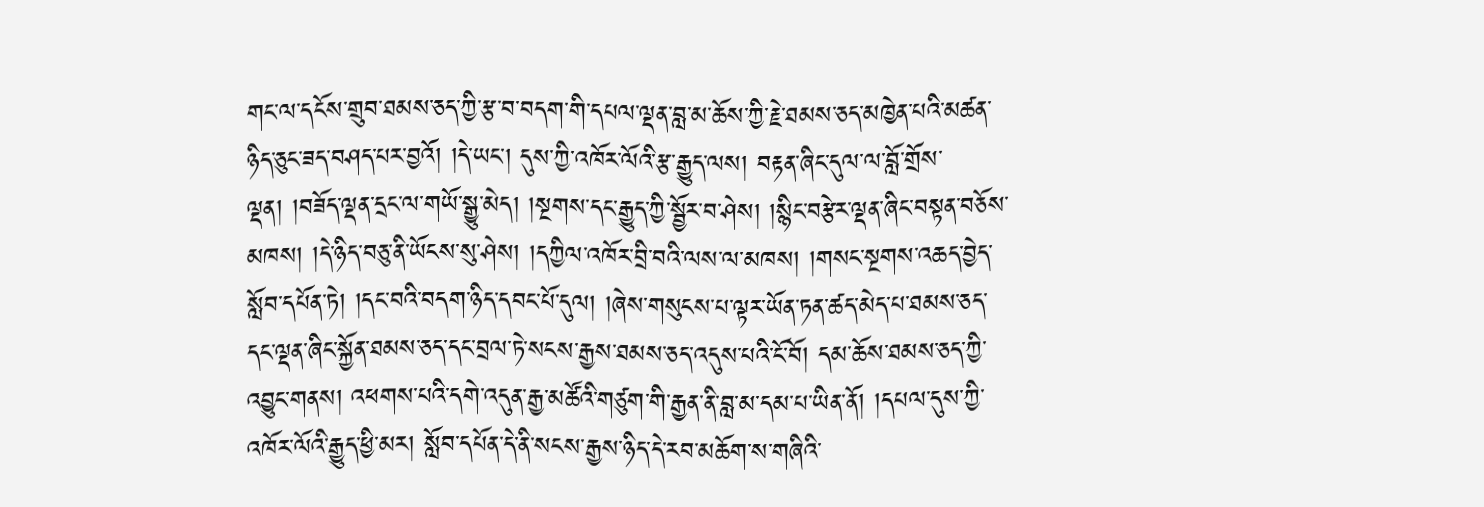གང་ལ་དངོས་གྲུབ་ཐམས་ཅད་ཀྱི་རྩ་བ་བདག་གི་དཔལ་ལྡན་བླ་མ་ཆོས་ཀྱི་རྗེ་ཐམས་ཅད་མཁྱེན་པའི་མཚན་ཉིད་ཅུང་ཟད་བཤད་པར་བྱའོ། །དེ་ཡང་། དུས་ཀྱི་འཁོར་ལོའི་རྩ་རྒྱུད་ལས། བརྟན་ཞིང་དུལ་ལ་བློ་གྲོས་ལྡན། །བཟོད་ལྡན་དྲང་ལ་གཡོ་སྒྱུ་མེད། །སྔགས་དང་རྒྱུད་ཀྱི་སྦྱོར་བ་ཤེས། །སྙིང་བརྩེར་ལྡན་ཞིང་བསྟན་བཅོས་མཁས། །དེ་ཉིད་བཅུ་ནི་ཡོངས་སུ་ཤེས། །དཀྱིལ་འཁོར་བྲི་བའི་ལས་ལ་མཁས། །གསང་སྔགས་འཆད་བྱེད་སློབ་དཔོན་ཏེ། །དང་བའི་བདག་ཉིད་དབང་པོ་དུལ། །ཞེས་གསུངས་པ་ལྟར་ཡོན་ཏན་ཚད་མེད་པ་ཐམས་ཅད་དང་ལྡན་ཞིང་སྐྱོན་ཐམས་ཅད་དང་བྲལ་ཏེ་སངས་རྒྱས་ཐམས་ཅད་འདུས་པའི་ངོ་བོ། དམ་ཆོས་ཐམས་ཅད་ཀྱི་འབྱུང་གནས། འཕགས་པའི་དགེ་འདུན་རྒྱ་མཚོའི་གཙུག་གི་རྒྱན་ནི་བླ་མ་དམ་པ་ཡིན་ནོ། །དཔལ་དུས་ཀྱི་འཁོར་ལོའི་རྒྱུད་ཕྱི་མར། སློབ་དཔོན་དེ་ནི་སངས་རྒྱས་ཉིད་དེ་རབ་མཆོག་ས་གཞིའི་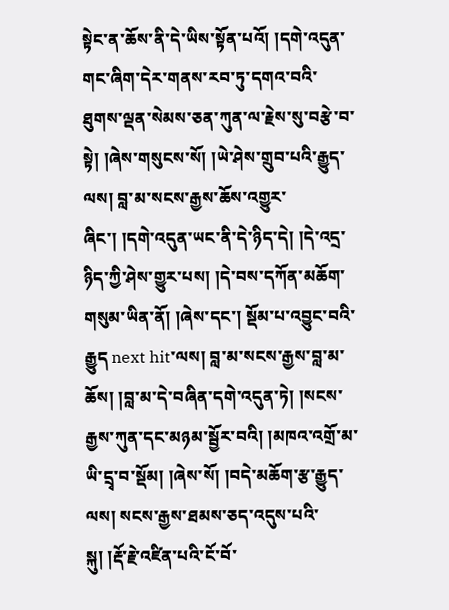སྟེང་ན་ཆོས་ནི་དེ་ཡིས་སྟོན་པའོ། །དགེ་འདུན་གང་ཞིག་དེར་གནས་རབ་ཏུ་དགའ་བའི་ཐུགས་ལྡན་སེམས་ཅན་ཀུན་ལ་རྗེས་སུ་བརྩེ་བ་སྟེ། །ཞེས་གསུངས་སོ། །ཡེ་ཤེས་གྲུབ་པའི་རྒྱུད་ལས། བླ་མ་སངས་རྒྱས་ཆོས་འགྱུར་ཞིང་། །དགེ་འདུན་ཡང་ནི་དེ་ཉིད་དེ། །དེ་འདྲ་ཉིད་ཀྱི་ཤེས་གྱུར་པས། །དེ་བས་དཀོན་མཆོག་ གསུམ་ཡིན་ནོ། །ཞེས་དང་། སྡོམ་པ་འབྱུང་བའི་རྒྱུད next hit་ལས། བླ་མ་སངས་རྒྱས་བླ་མ་ཆོས། །བླ་མ་དེ་བཞིན་དགེ་འདུན་ཏེ། །སངས་རྒྱས་ཀུན་དང་མཉམ་སྦྱོར་བའི། །མཁའ་འགྲོ་མ་ཡི་དྲྭ་བ་སྡོམ། །ཞེས་སོ། །བདེ་མཆོག་རྩ་རྒྱུད་ལས། སངས་རྒྱས་ཐམས་ཅད་འདུས་པའི་སྐུ། །རྡོ་རྗེ་འཛིན་པའི་ངོ་བོ་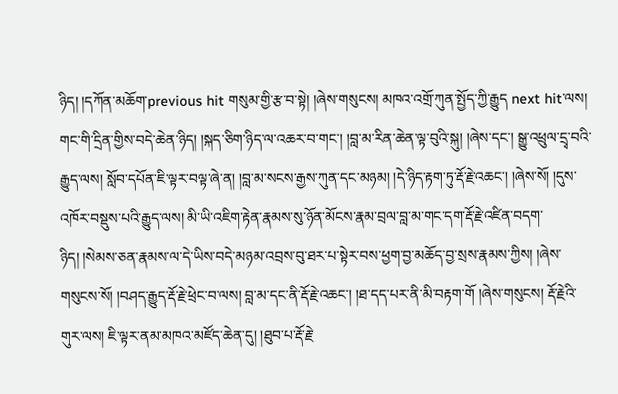ཉིད། །དཀོན་མཆོག་previous hit གསུམ་གྱི་རྩ་བ་སྟེ། །ཞེས་གསུངས། མཁའ་འགྲོ་ཀུན་སྤྱོད་ཀྱི་རྒྱུད next hit་ལས། གང་གི་དྲིན་གྱིས་བདེ་ཆེན་ཉིད། །སྐད་ཅིག་ཉིད་ལ་འཆར་བ་གང་། །བླ་མ་རིན་ཆེན་ལྟ་བུའི་སྐུ། །ཞེས་དང་། སྒྱུ་འཕྲུལ་དྲྭ་བའི་རྒྱུད་ལས། སློབ་དཔོན་ཇི་ལྟར་བལྟ་ཞེ་ན། །བླ་མ་སངས་རྒྱས་ཀུན་དང་མཉམ། །དེ་ཉིད་རྟག་ཏུ་རྡོ་རྗེ་འཆང་། །ཞེས་སོ། །དུས་འཁོར་བསྡུས་པའི་རྒྱུད་ལས། མི་ཡི་འཇིག་རྟེན་རྣམས་སུ་ཉོན་མོངས་རྣམ་བྲལ་བླ་མ་གང་དག་རྡོ་རྗེ་འཛིན་བདག་ཉིད། །སེམས་ཅན་རྣམས་ལ་དེ་ཡིས་བདེ་མཉམ་འབྲས་བུ་ཐར་པ་སྟེར་བས་ཕྱག་བྱ་མཆོད་བྱ་སྲས་རྣམས་ཀྱིས། །ཞེས་གསུངས་སོ། །བཤད་རྒྱུད་རྡོ་རྗེ་ཕྲེང་བ་ལས། བླ་མ་དང་ནི་རྡོ་རྗེ་འཆང་། །ཐ་དད་པར་ནི་མི་བརྟག་གོ །ཞེས་གསུངས། རྡོ་རྗེའི་གུར་ལས། ཇི་ལྟར་ནམ་མཁའ་མཛོད་ཆེན་དུ། །ཐུབ་པ་རྡོ་རྗེ་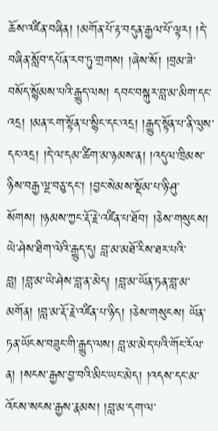ཆོས་འཛིན་བཞིན། །མགོན་པོ་རྟ་བདུན་རྒྱལ་པོ་ལྟར། །དེ་བཞིན་སློབ་དཔོན་རབ་ཏུ་གྲགས། །ཞེས་སོ། །བྲམ་ཟེ་བསོད་སྙོམས་པའི་རྒྱུད་ལས། དབང་བསྐུར་བླ་མ་མིག་དང་འདྲ། །མན་ངག་སྟོན་པ་སྙིང་དང་འདྲ། །རྒྱུད་སྟོན་པ་ནི་ལུས་དང་འདྲ། །དེ་ལ་དམ་ཚིག་མ་ཉམས་ན། །འདུལ་ཁྲིམས་ཉིས་བརྒྱ་ལྔ་བཅུ་དང་། །བྱང་སེམས་སྡོམ་པ་ཉི་ཤུ་སོགས། །ཉམས་ཀྱང་རྡོ་རྗེ་འཛིན་པ་ཐོབ། །ཅེས་གསུངས། ཡེ་ཤེས་ཐིག་ལེའི་རྒྱུད་དུ། བླ་མ་མཐོ་རིས་ཐར་པའི་བླ། །བླ་མ་ཡེ་ཤེས་བླ་ན་མེད། །བླ་མ་ཡོན་ཏན་བླ་མ་མགོན། །བླ་མ་རྡོ་རྗེ་འཛིན་པ་ཉིད། །ཅེས་གསུངས། ཡོན་ཏན་ཡོངས་བཟུང་གི་རྒྱུད་ལས། བླ་མ་མེད་པའི་གོང་རོལ་ན། །སངས་རྒྱས་བྱ་བའི་མིང་ཡང་མེད། །འདས་དང་མ་འོངས་སངས་རྒྱས་རྣམས། །བླ་མ་དག་ལ་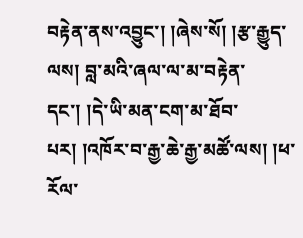བརྟེན་ནས་འབྱུང་། །ཞེས་སོ། །རྩ་རྒྱུད་ལས། བླ་མའི་ཞལ་ལ་མ་བརྟེན་དང་། །དེ་ཡི་མན་ངག་མ་ཐོབ་པར། །འཁོར་བ་རྒྱ་ཆེ་རྒྱ་མཚོ་ལས། །ཕ་རོལ་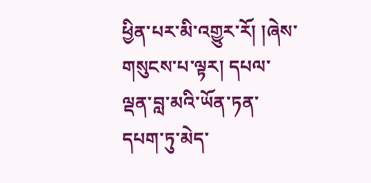ཕྱིན་པར་མི་འགྱུར་རོ། །ཞེས་གསུངས་པ་ལྟར། དཔལ་ལྡན་བླ་མའི་ཡོན་ཏན་དཔག་ཏུ་མེད་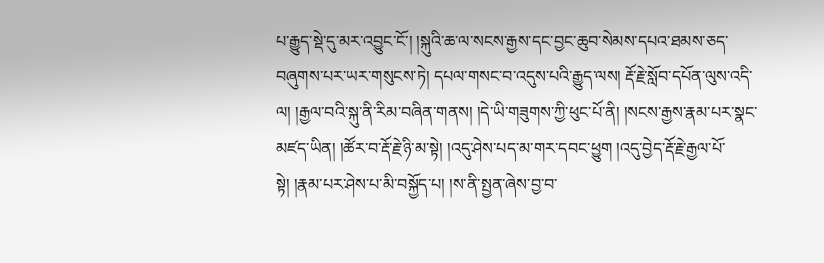པ་རྒྱུད་སྡེ་དུ་མར་འབྱུང་ངོ་། །སྐུའི་ཆ་ལ་སངས་རྒྱས་དང་བྱང་ཆུབ་སེམས་དཔའ་ཐམས་ཅད་བཞུགས་པར་ཡར་གསུངས་ཏེ། དཔལ་གསང་བ་འདུས་པའི་རྒྱུད་ལས། རྡོ་རྗེ་སློབ་དཔོན་ལུས་འདི་ལ། །རྒྱལ་བའི་སྐུ་ནི་རིམ་བཞིན་གནས། །དེ་ཡི་གཟུགས་ཀྱི་ཕུང་པོ་ནི། །སངས་རྒྱས་རྣམ་པར་སྣང་མཛད་ཡིན། །ཚོར་བ་རྡོ་རྗེ་ཉི་མ་སྟེ། །འདུ་ཤེས་པད་མ་གར་དབང་ཕྱུག །འདུ་བྱེད་རྡོ་རྗེ་རྒྱལ་པོ་སྟེ། །རྣམ་པར་ཤེས་པ་མི་བསྐྱོད་པ། །ས་ནི་སྤྱན་ཞེས་བྱ་བ་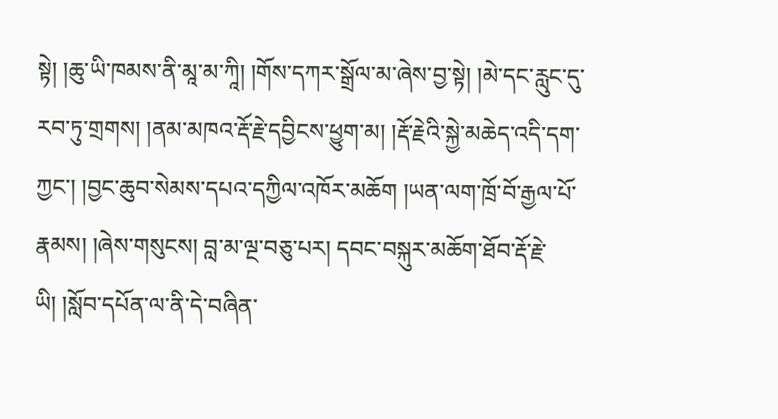སྟེ། །ཆུ་ཡི་ཁམས་ནི་མཱ་མ་ཀཱི། །གོས་དཀར་སྒྲོལ་མ་ཞེས་བྱ་སྟེ། །མེ་དང་རླུང་དུ་རབ་ཏུ་གྲགས། །ནམ་མཁའ་རྡོ་རྗེ་དབྱིངས་ཕྱུག་མ། །རྡོ་རྗེའི་སྐྱེ་མཆེད་འདི་དག་ཀྱང་། །བྱང་ཆུབ་སེམས་དཔའ་དཀྱིལ་འཁོར་མཆོག །ཡན་ལག་ཁྲོ་བོ་རྒྱལ་པོ་རྣམས། །ཞེས་གསུངས། བླ་མ་ལྔ་བཅུ་པར། དབང་བསྐུར་མཆོག་ཐོབ་རྡོ་རྗེ་ཡི། །སློབ་དཔོན་ལ་ནི་དེ་བཞིན་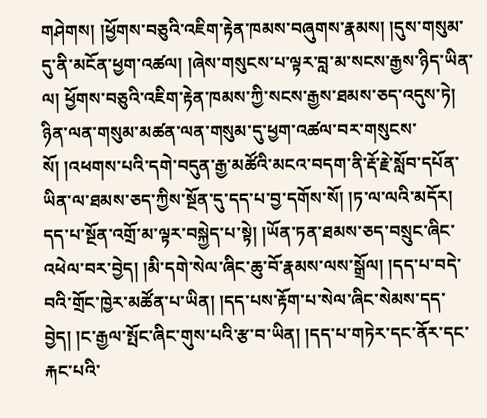གཤེགས། །ཕྱོགས་བཅུའི་འཇིག་རྟེན་ཁམས་བཞུགས་རྣམས། །དུས་གསུམ་དུ་ནི་མངོན་ཕྱག་འཚལ། །ཞེས་གསུངས་པ་ལྟར་བླ་མ་སངས་རྒྱས་ཉིད་ཡིན་ལ། ཕྱོགས་བཅུའི་འཇིག་རྟེན་ཁམས་ཀྱི་སངས་རྒྱས་ཐམས་ཅད་འདུས་ཏེ། ཉིན་ལན་གསུམ་མཚན་ལན་གསུམ་དུ་ཕྱག་འཚལ་བར་གསུངས་སོ། །འཕགས་པའི་དགེ་བདུན་རྒྱ་མཚོའི་མངའ་བདག་ནི་རྡོ་རྗེ་སློབ་དཔོན་ཡིན་ལ་ཐམས་ཅད་ཀྱིས་སྔོན་དུ་དད་པ་བྱ་དགོས་སོ། །ཏ་ལ་ལའི་མདོར། དད་པ་སྔོན་འགྲོ་མ་ལྟར་བསྐྱེད་པ་སྟེ། །ཡོན་ཏན་ཐམས་ཅད་བསྲུང་ཞིང་འཕེལ་བར་བྱེད། །མི་དགེ་སེལ་ཞིང་ཆུ་བོ་རྣམས་ལས་སྒྲོལ། །དད་པ་བདེ་བའི་གྲོང་ཁྱེར་མཚོན་པ་ཡིན། །དད་པས་རྟོག་པ་སེལ་ཞིང་སེམས་དད་བྱེད། །ང་རྒྱལ་སྤོང་ཞིང་གུས་པའི་རྩ་བ་ཡིན། །དད་པ་གཏེར་དང་ནོར་དང་རྐང་པའི་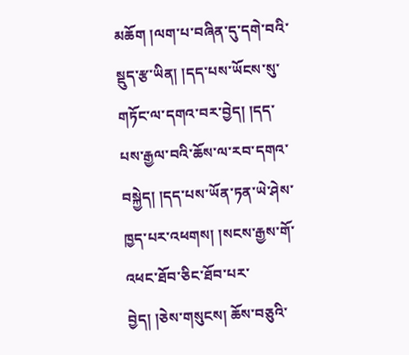མཆོག །ལག་པ་བཞིན་དུ་དགེ་བའི་སྡུད་རྩ་ཡིན། །དད་པས་ཡོངས་སུ་གཏོང་ལ་དགའ་བར་བྱེད། །དད་པས་རྒྱལ་བའི་ཆོས་ལ་རབ་དགའ་བསྐྱེད། །དད་པས་ཡོན་ཏན་ཡེ་ཤེས་ཁྱད་པར་འཕགས། །སངས་རྒྱས་གོ་འཕང་ཐོབ་ཅིང་ཐོབ་པར་བྱེད། །ཅེས་གསུངས། ཆོས་བཅུའི་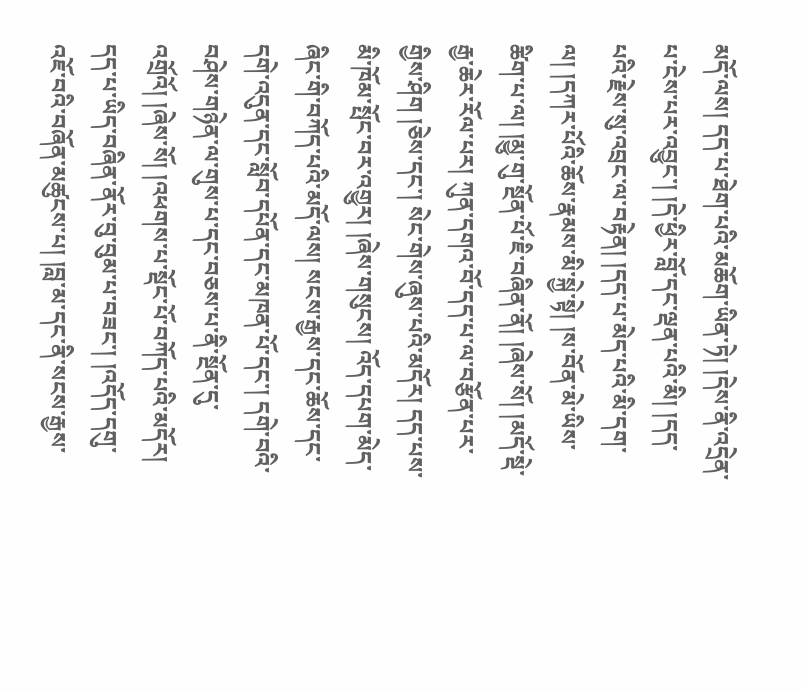མདོ་ལས། དད་པ་ཐེག་པའི་མཆོག་ཡིན་ཏེ། །དེས་ནི་འདྲེན་པ་ངེས་པར་འབྱུང་། །དེ་ཕྱིར་བློ་དང་ལྡན་པའི་མི། །དད་པའི་རྗེས་སུ་འབྲང་ལ་བརྟེན། །དད་པ་མེད་པའི་མི་དག་ལ། །དཀར་པོའི་ཆོས་རྣམས་མི་སྐྱེ་སྟེ། །ས་བོན་མེ་ཡིས་ཚིག་པ་ལ། །མྱུ་གུ་སྔོན་པོ་ཇི་བཞིན་ནོ། །ཞེས་སོ། །མདོ་སྡེ་རྒྱ་ཆེར་རོལ་པར། ཀུན་དགའ་བོ་དད་པ་ལ་བརྩོན་པར་གྱིས་ཤིག །ཅེས་དང་། སེང་གེས་ཞུས་པའི་མདོར། དད་པས་མི་ཁོམ་སྤོང་བར་འགྱུར། །ཞེས་གསུངས། འོད་དཔག་མེད་ཞིང་གི་བཀོད་པའི་མདོ་ལས། སངས་རྒྱས་དང་ཆོས་དང་དགེ་འདུན་དང་སློབ་དཔོན་དང་མཁན་པོ་དང་། དགེ་བའི་བཤེས་གཉེན་ལ་གུས་པ་དང་བཅས་པ་ནི་སྔོན་དུ་འགྲོའོ། །ཞེས་སོ། །འཕགས་པ་སྡོང་པོ་བཀོད་པའི་མདོར། དད་པ་ཡིད་བཞིན་ནོར་བུ་བུམ་པ་བཟང་། །འདོད་དགུ་འཇོ་བའི་བཞོན་མཚུངས་པ། །བླ་མ་དང་ནི་སངས་རྒྱས་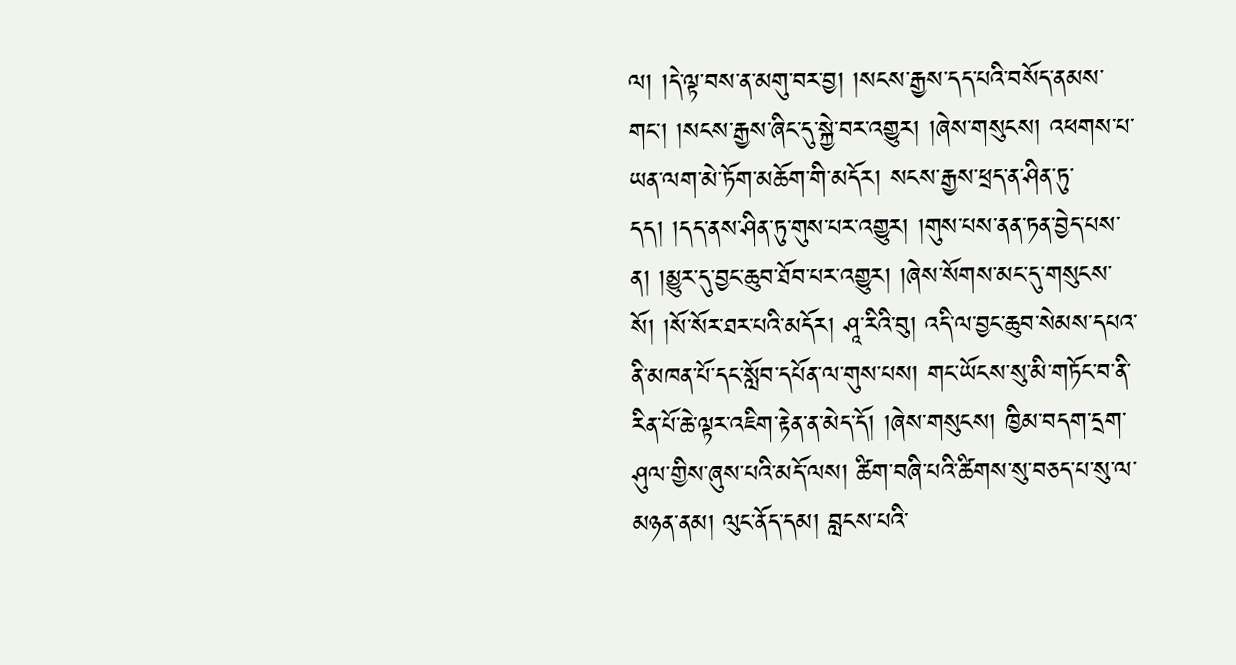ལ། །དེ་ལྟ་བས་ན་མགུ་བར་བྱ། །སངས་རྒྱས་དད་པའི་བསོད་ནམས་གང་། །སངས་རྒྱས་ཞིང་དུ་སྐྱེ་བར་འགྱུར། །ཞེས་གསུངས། འཕགས་པ་ཡན་ལག་མེ་ཏོག་མཆོག་གི་མདོར། སངས་རྒྱས་ཕྲད་ན་ཤིན་ཏུ་དད། །དད་ནས་ཤིན་ཏུ་གུས་པར་འགྱུར། །གུས་པས་ནན་ཏན་བྱེད་པས་ན། །མྱུར་དུ་བྱང་ཆུབ་ཐོབ་པར་འགྱུར། །ཞེས་སོགས་མང་དུ་གསུངས་སོ། །སོ་སོར་ཐར་པའི་མདོར། ཤཱ་རིའི་བུ། འདི་ལ་བྱང་ཆུབ་སེམས་དཔའ་ནི་མཁན་པོ་དང་སློབ་དཔོན་ལ་གུས་པས། གང་ཡོངས་སུ་མི་གཏོང་བ་ནི་རིན་པོ་ཆེ་ལྟར་འཇིག་རྟེན་ན་མེད་དོ། །ཞེས་གསུངས། ཁྱིམ་བདག་དྲག་ཤུལ་གྱིས་ཞུས་པའི་མདོ་ལས། ཚིག་བཞི་པའི་ཚིགས་སུ་བཅད་པ་སུ་ལ་མཉན་ནམ། ལུང་ནོད་དམ། བླངས་པའི་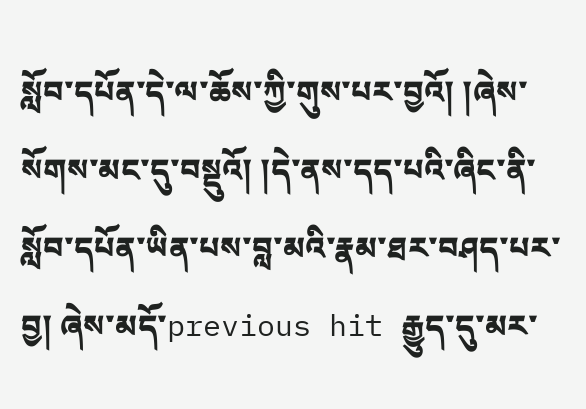སློབ་དཔོན་དེ་ལ་ཆོས་ཀྱི་གུས་པར་བྱའོ། །ཞེས་སོགས་མང་དུ་བསྡུའོ། །དེ་ནས་དད་པའི་ཞིང་ནི་སློབ་དཔོན་ཡིན་པས་བླ་མའི་རྣམ་ཐར་བཤད་པར་བྱ། ཞེས་མདོ་previous hit རྒྱུད་དུ་མར་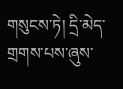གསུངས་ཏེ། དྲི་མེད་གྲགས་པས་ཞུས་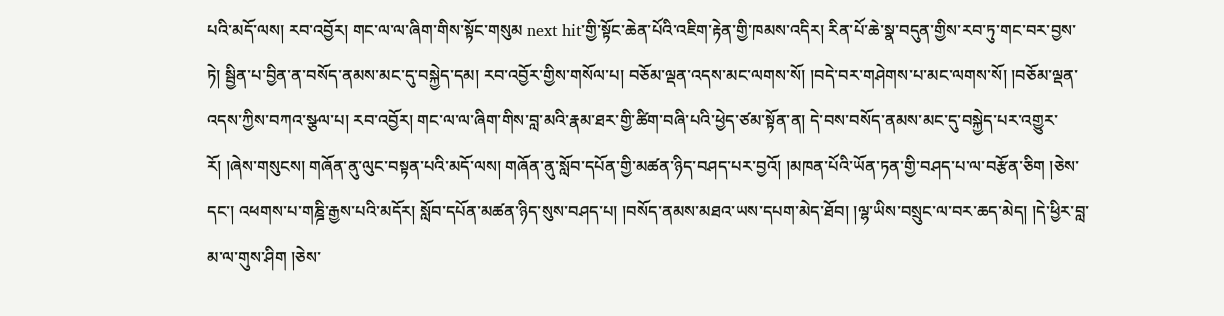པའི་མདོ་ལས། རབ་འབྱོར། གང་ལ་ལ་ཞིག་གིས་སྟོང་གསུམ next hit་གྱི་སྟོང་ཆེན་པོའི་འཇིག་རྟེན་གྱི་ཁམས་འདིར། རིན་པོ་ཆེ་སྣ་བདུན་གྱིས་རབ་ཏུ་གང་བར་བྱས་ཏེ། སྦྱིན་པ་བྱིན་ན་བསོད་ནམས་མང་དུ་བསྐྱེད་དམ། རབ་འབྱོར་གྱིས་གསོལ་པ། བཅོམ་ལྡན་འདས་མང་ལགས་སོ། །བདེ་བར་གཤེགས་པ་མང་ལགས་སོ། །བཅོམ་ལྡན་འདས་ཀྱིས་བཀའ་སྩལ་པ། རབ་འབྱོར། གང་ལ་ལ་ཞིག་གིས་བླ་མའི་རྣམ་ཐར་གྱི་ཚིག་བཞི་པའི་ཕྱེད་ཙམ་སྟོན་ན། དེ་བས་བསོད་ནམས་མང་དུ་བསྐྱེད་པར་འགྱུར་རོ། །ཞེས་གསུངས། གཞོན་ནུ་ལུང་བསྟན་པའི་མདོ་ལས། གཞོན་ནུ་སློབ་དཔོན་གྱི་མཚན་ཉིད་བཤད་པར་བྱའོ། །མཁན་པོའི་ཡོན་ཏན་གྱི་བཤད་པ་ལ་བརྩོན་ཅིག །ཅེས་དང་། འཕགས་པ་གཎྜི་རྒྱས་པའི་མདོར། སློབ་དཔོན་མཚན་ཉིད་སུས་བཤད་པ། །བསོད་ནམས་མཐའ་ཡས་དཔག་མེད་ཐོབ། །ལྷ་ཡིས་བསྲུང་ལ་བར་ཆད་མེད། །དེ་ཕྱིར་བླ་མ་ལ་གུས་ཤིག །ཅེས་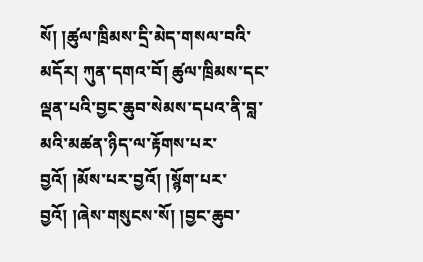སོ། །ཚུལ་ཁྲིམས་དྲི་མེད་གསལ་བའི་མདོར། ཀུན་དགའ་བོ། ཚུལ་ཁྲིམས་དང་ལྡན་པའི་བྱང་ཆུབ་སེམས་དཔའ་ནི་བླ་མའི་མཚན་ཉིད་ལ་རྟོགས་པར་བྱའོ། །མོས་པར་བྱའོ། །སྙོག་པར་བྱའོ། །ཞེས་གསུངས་སོ། །བྱང་ཆུབ་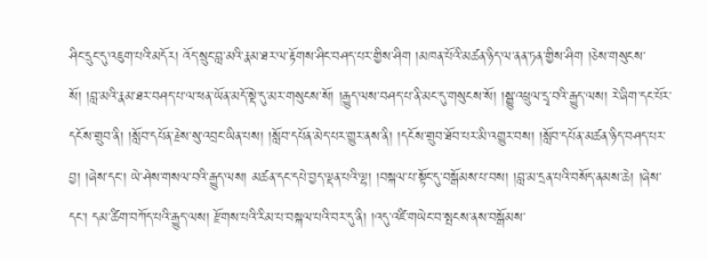ཤིང་དྲུང་དུ་འཇུག་པའི་མདོར། འོད་སྲུང་བླ་མའི་རྣམ་ཐར་ལ་རྟོགས་ཤིང་བཤད་པར་གྱིས་ཤིག །མཁན་པོའི་མཚན་ཉིད་ལ་ནན་ཏན་གྱིས་ཤིག །ཅེས་གསུངས་སོ། །བླ་མའི་རྣམ་ཐར་བཤད་པ་ལ་ཕན་ཡོན་མདོ་སྡེ་དུ་མར་གསུངས་སོ། །རྒྱུད་ལས་བཤད་པ་ནི་མང་དུ་གསུངས་སོ། །སྒྱུ་འཕྲུལ་དྲྭ་བའི་རྒྱུད་ལས། རེ་ཞིག་དང་པོར་དངོས་གྲུབ་ནི། །སློབ་དཔོན་རྗེས་སུ་འབྲང་ཡིན་པས། །སློབ་དཔོན་མེད་པར་གྱུར་ནས་ནི། །དངོས་གྲུབ་ཐོབ་པར་མི་འགྱུར་བས། །སློབ་དཔོན་མཚན་ཉིད་བཤད་པར་བྱ། །ཞེས་དང་། ཡེ་ཤེས་གསལ་བའི་རྒྱུད་ལས། མཚན་དང་དཔེ་བྱད་ལྡན་པའི་ལྷ། །བསྐལ་པ་སྟོང་དུ་བསྒོམས་པ་བས། །བླ་མ་དྲན་པའི་བསོད་ནམས་ཆེ། །ཞེས་དང་། དམ་ཚིག་བཀོད་པའི་རྒྱུད་ལས། རྫོགས་པའི་རིམ་པ་བསྐལ་པའི་བར་དུ་ནི། །འདུ་འཛི་གཡེང་བ་སྤངས་ནས་བསྒོམས་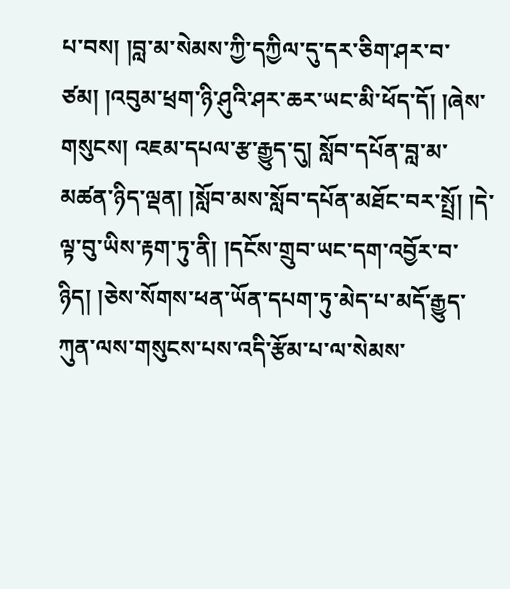པ་བས། །བླ་མ་སེམས་ཀྱི་དཀྱིལ་དུ་དར་ཅིག་ཤར་བ་ཙམ། །འབུམ་ཕྲག་ཉི་ཤུའི་ཤར་ཆར་ཡང་མི་ཕོད་དོ། །ཞེས་གསུངས། འཇམ་དཔལ་རྩ་རྒྱུད་དུ། སློབ་དཔོན་བླ་མ་མཚན་ཉིད་ལྡན། །སློབ་མས་སློབ་དཔོན་མཐོང་བར་སྤྲོ། །དེ་ལྟ་བུ་ཡིས་རྟག་ཏུ་ནི། །དངོས་གྲུབ་ཡང་དག་འབྱོར་བ་ཉིད། །ཅེས་སོགས་ཕན་ཡོན་དཔག་ཏུ་མེད་པ་མདོ་རྒྱུད་ཀུན་ལས་གསུངས་པས་འདི་རྩོམ་པ་ལ་སེམས་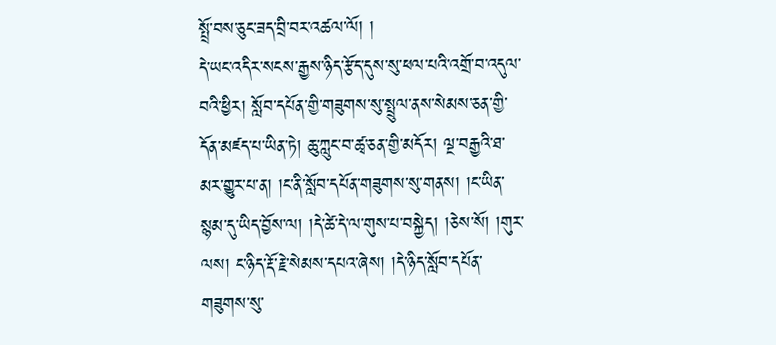སྤྲོ་བས་ཅུང་ཟད་བྲི་བར་འཚལ་ལོ། །
དེ་ཡང་འདིར་སངས་རྒྱས་ཉིད་རྩོད་དུས་སུ་ཕལ་པའི་འགྲོ་བ་འདུལ་བའི་ཕྱིར། སློབ་དཔོན་གྱི་གཟུགས་སུ་སྤྲུལ་ནས་སེམས་ཅན་གྱི་དོན་མཛད་པ་ཡིན་ཏེ། ཆུ་ཀླུང་བ་ཚྭ་ཅན་གྱི་མདོར། ལྔ་བརྒྱའི་ཐ་མར་གྱུར་པ་ན། །ང་ནི་སློབ་དཔོན་གཟུགས་སུ་གནས། །ང་ཡིན་སྙམ་དུ་ཡིད་བྱོས་ལ། །དེ་ཚེ་དེ་ལ་གུས་པ་བསྐྱེད། །ཅེས་སོ། །གུར་ལས། ང་ཉིད་རྡོ་རྗེ་སེམས་དཔའ་ཞེས། །དེ་ཉིད་སློབ་དཔོན་གཟུགས་སུ་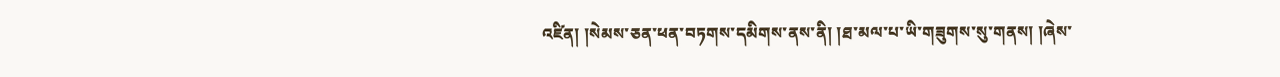འཛིན། །སེམས་ཅན་ཕན་བཏགས་དམིགས་ནས་ནི། །ཐ་མལ་པ་ཡི་གཟུགས་སུ་གནས། །ཞེས་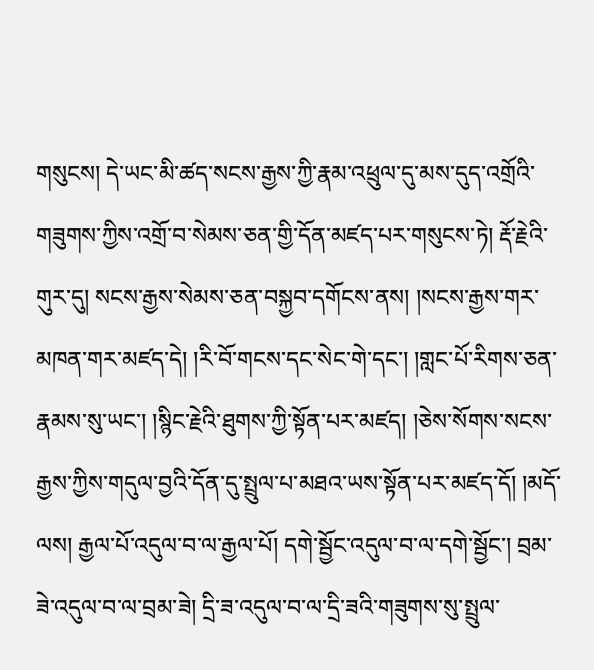གསུངས། དེ་ཡང་མི་ཚད་སངས་རྒྱས་ཀྱི་རྣམ་འཕྲུལ་དུ་མས་དུད་འགྲོའི་གཟུགས་ཀྱིས་འགྲོ་བ་སེམས་ཅན་གྱི་དོན་མཛད་པར་གསུངས་ཏེ། རྡོ་རྗེའི་གུར་དུ། སངས་རྒྱས་སེམས་ཅན་བསྐྱབ་དགོངས་ནས། །སངས་རྒྱས་གར་མཁན་གར་མཛད་དེ། །རི་བོ་གངས་དང་སེང་གེ་དང་། །གླང་པོ་རིགས་ཅན་རྣམས་སུ་ཡང་། །སྙིང་རྗེའི་ཐུགས་ཀྱི་སྟོན་པར་མཛད། །ཅེས་སོགས་སངས་རྒྱས་ཀྱིས་གདུལ་བྱའི་དོན་དུ་སྤྲུལ་པ་མཐའ་ཡས་སྟོན་པར་མཛད་དོ། །མདོ་ལས། རྒྱལ་པོ་འདུལ་བ་ལ་རྒྱལ་པོ། དགེ་སྦྱོང་འདུལ་བ་ལ་དགེ་སྦྱོང་། བྲམ་ཟེ་འདུལ་བ་ལ་བྲམ་ཟེ། དྲི་ཟ་འདུལ་བ་ལ་དྲི་ཟའི་གཟུགས་སུ་སྤྲུལ་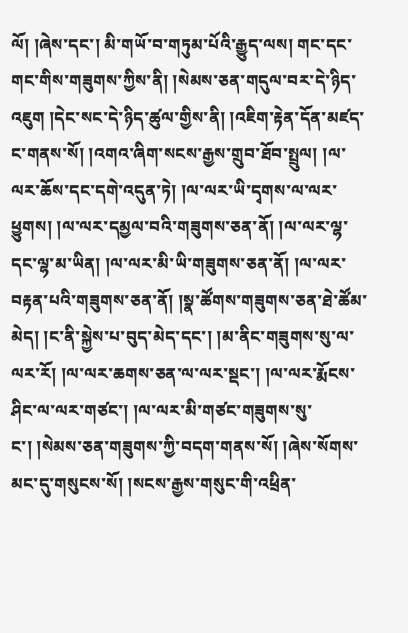ལོ། །ཞེས་དང་། མི་གཡོ་བ་གཏུམ་པོའི་རྒྱུད་ལས། གང་དང་གང་གིས་གཟུགས་ཀྱིས་ནི། །སེམས་ཅན་གདུལ་བར་དེ་ཉིད་འཇུག །དེང་སང་དེ་ཉིད་ཚུལ་གྱིས་ནི། །འཇིག་རྟེན་དོན་མཛད་ང་གནས་སོ། །འགའ་ཞིག་སངས་རྒྱས་གྲུབ་ཐོབ་སྤྲུལ། །ལ་ལར་ཆོས་དང་དགེ་འདུན་ཏེ། །ལ་ལར་ཡི་དྭགས་ལ་ལར་ཕྱུགས། །ལ་ལར་དམྱལ་བའི་གཟུགས་ཅན་ནོ། །ལ་ལར་ལྷ་དང་ལྷ་མ་ཡིན། །ལ་ལར་མི་ཡི་གཟུགས་ཅན་ནོ། །ལ་ལར་བརྟན་པའི་གཟུགས་ཅན་ནོ། །སྣ་ཚོགས་གཟུགས་ཅན་ཐེ་ཚོམ་མེད། །ང་ནི་སྐྱེས་པ་བུད་མེད་དང་། །མ་ནིང་གཟུགས་སུ་ལ་ལར་རོ། །ལ་ལར་ཆགས་ཅན་ལ་ལར་སྡང་། །ལ་ལར་རྨོངས་ཤིང་ལ་ལར་གཙང་། །ལ་ལར་མི་གཙང་གཟུགས་སུ་ང་། །སེམས་ཅན་གཟུགས་ཀྱི་བདག་གནས་སོ། །ཞེས་སོགས་མང་དུ་གསུངས་སོ། །སངས་རྒྱས་གསུང་གི་འཕྲིན་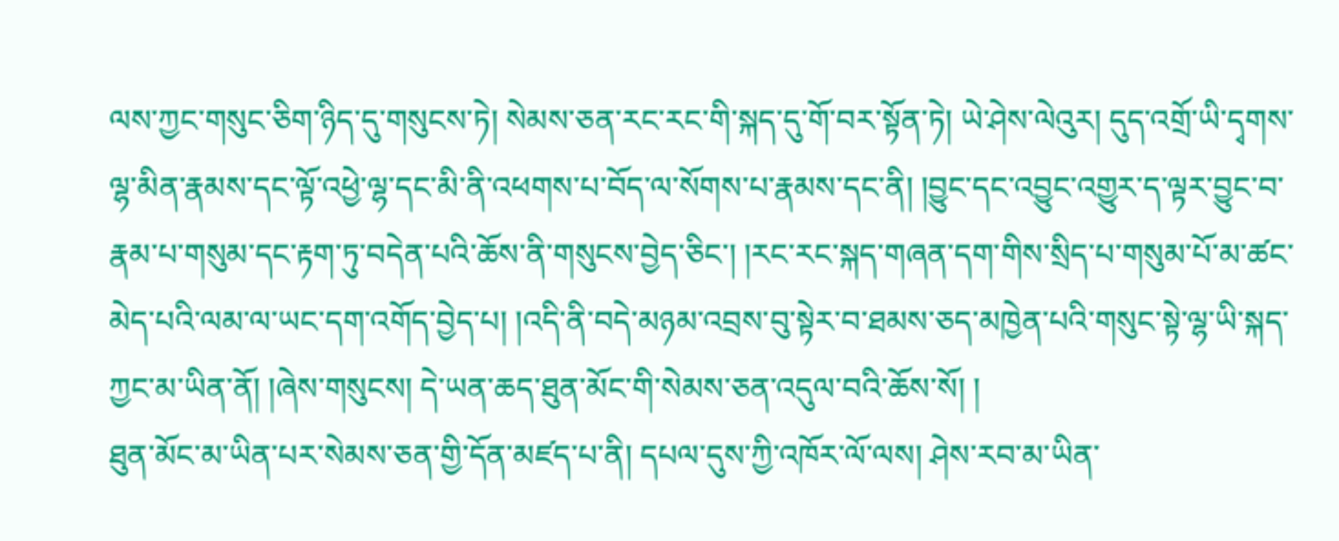ལས་ཀྱང་གསུང་ཅིག་ཉིད་དུ་གསུངས་ཏེ། སེམས་ཅན་རང་རང་གི་སྐད་དུ་གོ་བར་སྟོན་ཏེ། ཡེ་ཤེས་ལེའུར། དུད་འགྲོ་ཡི་དྭགས་ལྷ་མིན་རྣམས་དང་ལྟོ་འཕྱེ་ལྷ་དང་མི་ནི་འཕགས་པ་བོད་ལ་སོགས་པ་རྣམས་དང་ནི། །བྱུང་དང་འབྱུང་འགྱུར་ད་ལྟར་བྱུང་བ་རྣམ་པ་གསུམ་དང་རྟག་ཏུ་བདེན་པའི་ཆོས་ནི་གསུངས་བྱེད་ཅིང་། །རང་རང་སྐད་གཞན་དག་གིས་སྲིད་པ་གསུམ་པོ་མ་ཚང་མེད་པའི་ལམ་ལ་ཡང་དག་འགོད་བྱེད་པ། །འདི་ནི་བདེ་མཉམ་འབྲས་བུ་སྟེར་བ་ཐམས་ཅད་མཁྱེན་པའི་གསུང་སྟེ་ལྷ་ཡི་སྐད་ཀྱང་མ་ཡིན་ནོ། །ཞེས་གསུངས། དེ་ཡན་ཆད་ཐུན་མོང་གི་སེམས་ཅན་འདུལ་བའི་ཆོས་སོ། །
ཐུན་མོང་མ་ཡིན་པར་སེམས་ཅན་གྱི་དོན་མཛད་པ་ནི། དཔལ་དུས་ཀྱི་འཁོར་ལོ་ལས། ཤེས་རབ་མ་ཡིན་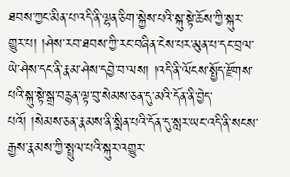ཐབས་ཀྱང་མིན་པ་འདི་ནི་ལྷན་ཅིག་སྐྱེས་པའི་སྐུ་སྟེ་ཆོས་ཀྱི་སྐུར་གྱུར་པ། །ཤེས་རབ་ཐབས་ཀྱི་རང་བཞིན་ངེས་པར་མུན་པ་དང་བྲལ་ཡེ་ཤེས་དང་ནི་རྣམ་ཤེས་དབྱེ་བ་ལས། །འདི་ནི་ལོངས་སྤྱོད་རྫོགས་པའི་སྐུ་སྟེ་སྒྲ་བརྙན་ལྟ་བུ་སེམས་ཅན་དུ་མའི་དོན་ནི་བྱེད་པའོ། །སེམས་ཅན་རྣམས་ནི་སྨིན་པའི་དོན་དུ་སླར་ཡང་འདི་ནི་སངས་རྒྱས་རྣམས་ཀྱི་སྤྲུལ་པའི་སྐུར་འགྱུར་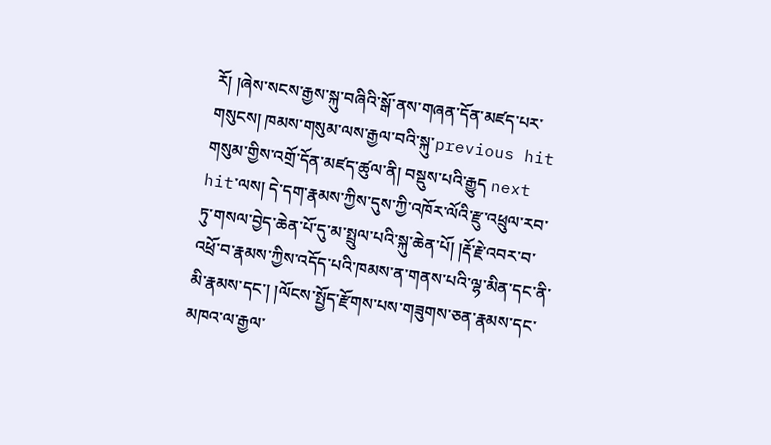རོ། །ཞེས་སངས་རྒྱས་སྐུ་བཞིའི་སྒོ་ནས་གཞན་དོན་མཛད་པར་གསུངས། ཁམས་གསུམ་ལས་རྒྱལ་བའི་སྐུ་previous hit གསུམ་གྱིས་འགྲོ་དོན་མཛད་ཚུལ་ནི། བསྡུས་པའི་རྒྱུད next hit་ལས། དེ་དག་རྣམས་ཀྱིས་དུས་ཀྱི་འཁོར་ལོའི་རྫུ་འཕྲུལ་རབ་ཏུ་གསལ་བྱེད་ཆེན་པོ་དུ་མ་སྤྲུལ་པའི་སྐུ་ཆེན་པོ། །རྡོ་རྗེ་འབར་བ་འཕྲོ་བ་རྣམས་ཀྱིས་འདོད་པའི་ཁམས་ན་གནས་པའི་ལྷ་མིན་དང་ནི་མི་རྣམས་དང་། །ལོངས་སྤྱོད་རྫོགས་པས་གཟུགས་ཅན་རྣམས་དང་མཁའ་ལ་རྒྱལ་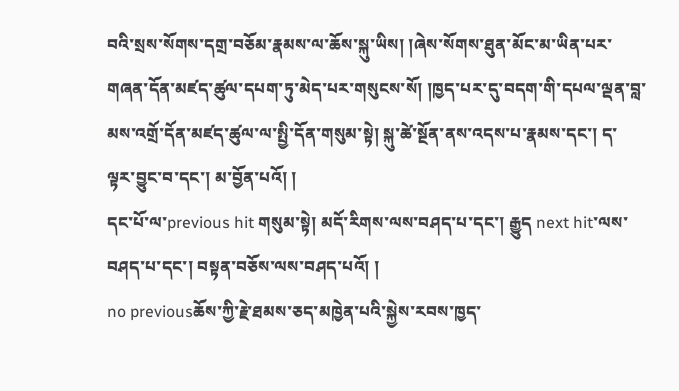བའི་སྲས་སོགས་དགྲ་བཅོམ་རྣམས་ལ་ཆོས་སྐུ་ཡིས། །ཞེས་སོགས་ཐུན་མོང་མ་ཡིན་པར་གཞན་དོན་མཛད་ཚུལ་དཔག་ཏུ་མེད་པར་གསུངས་སོ། །ཁྱད་པར་དུ་བདག་གི་དཔལ་ལྡན་བླ་མས་འགྲོ་དོན་མཛད་ཚུལ་ལ་སྤྱི་དོན་གསུམ་སྟེ། སྐུ་ཚེ་སྔོན་ནས་འདས་པ་རྣམས་དང་། ད་ལྟར་བྱུང་བ་དང་། མ་བྱོན་པའོ། །
དང་པོ་ལ་previous hit གསུམ་སྟེ། མདོ་རིགས་ལས་བཤད་པ་དང་། རྒྱུད next hit་ལས་བཤད་པ་དང་། བསྟན་བཅོས་ལས་བཤད་པའོ། །
no previousཆོས་ཀྱི་རྗེ་ཐམས་ཅད་མཁྱེན་པའི་སྐྱེས་རབས་ཁྱད་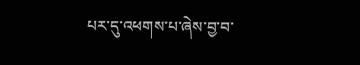པར་དུ་འཕགས་པ་ཞེས་བྱ་བ་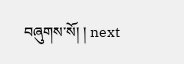བཞུགས་སོ། ། next